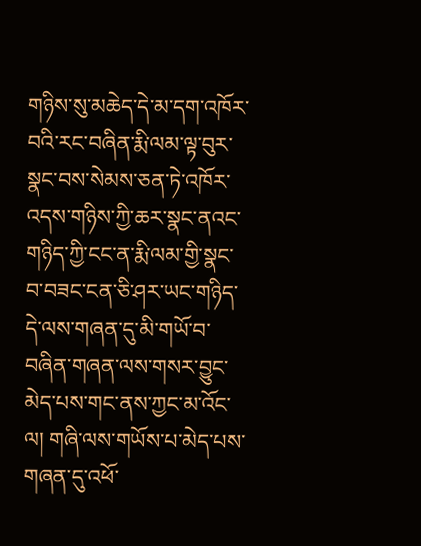གཉིས་སུ་མཆེད་དེ་མ་དག་འཁོར་བའི་རང་བཞིན་རྨི་ལམ་ལྟ་བུར་སྣང་བས་སེམས་ཅན་ཏེ་འཁོར་འདས་གཉིས་ཀྱི་ཆར་སྣང་ནའང་གཉིད་ཀྱི་ངང་ན་རྨི་ལམ་གྱི་སྣང་བ་བཟང་ངན་ཅི་ཤར་ཡང་གཉིད་དེ་ལས་གཞན་དུ་མི་གཡོ་བ་བཞིན་གཞན་ལས་གསར་བྱུང་མེད་པས་གང་ནས་ཀྱང་མ་འོང་ལ། གཞི་ལས་གཡོས་པ་མེད་པས་གཞན་དུ་འཕོ་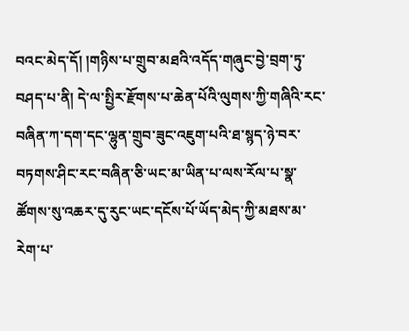བའང་མེད་དོ། །གཉིས་པ་གྲུབ་མཐའི་འདོད་གཞུང་བྱེ་བྲག་ཏུ་བཤད་པ་ནི། དེ་ལ་སྤྱིར་རྫོགས་པ་ཆེན་པོའི་ལུགས་ཀྱི་གཞིའི་རང་བཞིན་ཀ་དག་དང་ལྷུན་གྲུབ་ཟུང་འཇུག་པའི་ཐ་སྙད་ཉེ་བར་བཏགས་ཤིང་རང་བཞིན་ཅི་ཡང་མ་ཡིན་པ་ལས་རོལ་པ་སྣ་ཚོགས་སུ་འཆར་དུ་རུང་ཡང་དངོས་པོ་ཡོད་མེད་ཀྱི་མཐས་མ་རེག་པ་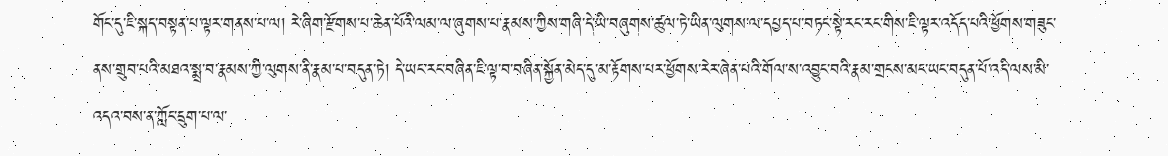གོང་དུ་ཇི་སྐད་བསྟན་པ་ལྟར་གནས་པ་ལ། རེ་ཞིག་རྫོགས་པ་ཆེན་པོའི་ལམ་ལ་ཞུགས་པ་རྣམས་ཀྱིས་གཞི་དེ་ཡི་བཞུགས་ཚུལ་ཏེ་ཡིན་ལུགས་ལ་དཔྱད་པ་བཏང་སྟེ་རང་རང་གིས་ཇི་ལྟར་འདོད་པའི་ཕྱོགས་གཟུང་ནས་གྲུབ་པའི་མཐའ་སྨྲ་བ་རྣམས་ཀྱི་ལུགས་ནི་རྣམ་པ་བདུན་ཏེ། དེ་ཡང་རང་བཞིན་ཇི་ལྟ་བ་བཞིན་སྐྱོན་མེད་དུ་མ་རྟོགས་པར་ཕྱོགས་རེར་ཞེན་པའི་གོལ་ས་འབྱུང་བའི་རྣམ་གྲངས་མང་ཡང་བདུན་པོ་འདི་ལས་མི་འདའ་བས་ན་ཀློང་དྲུག་པ་ལ་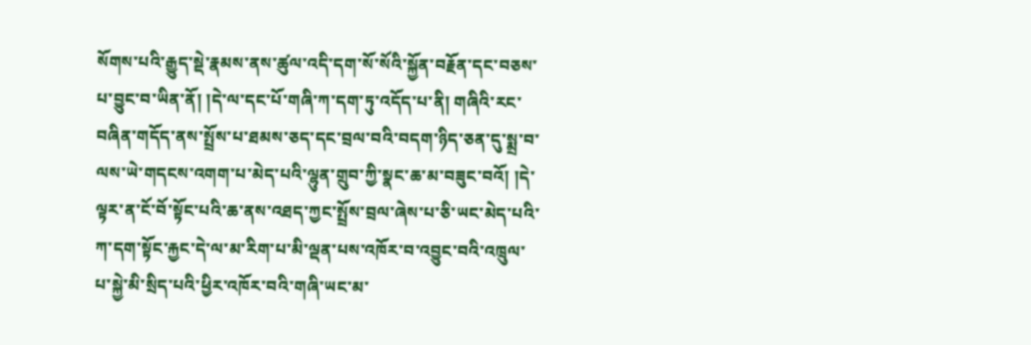སོགས་པའི་རྒྱུད་སྡེ་རྣམས་ནས་ཚུལ་འདི་དག་སོ་སོའི་སྐྱོན་བརྗོན་དང་བཅས་པ་བྱུང་བ་ཡིན་ནོ། །དེ་ལ་དང་པོ་གཞི་ཀ་དག་ཏུ་འདོད་པ་ནི། གཞིའི་རང་བཞིན་གདོད་ནས་སྤྲོས་པ་ཐམས་ཅད་དང་བྲལ་བའི་བདག་ཉིད་ཅན་དུ་སྨྲ་བ་ལས་ཡེ་གདངས་འགག་པ་མེད་པའི་ལྷུན་གྲུབ་ཀྱི་སྣང་ཆ་མ་བཟུང་བའོ། །དེ་ལྟར་ན་ངོ་བོ་སྟོང་པའི་ཆ་ནས་འཐད་ཀྱང་སྤྲོས་བྲལ་ཞེས་པ་ཅི་ཡང་མེད་པའི་ཀ་དག་སྟོང་རྐྱང་དེ་ལ་མ་རིག་པ་མི་ལྡན་པས་འཁོར་བ་འབྱུང་བའི་འཁྲུལ་པ་སྐྱེ་མི་སྲིད་པའི་ཕྱིར་འཁོར་བའི་གཞི་ཡང་མ་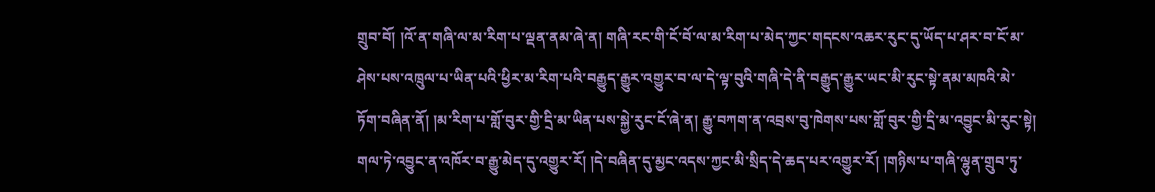གྲུབ་བོ། །འོ་ན་གཞི་ལ་མ་རིག་པ་ལྡན་ནམ་ཞེ་ན། གཞི་རང་གི་ངོ་བོ་ལ་མ་རིག་པ་མེད་ཀྱང་གདངས་འཆར་རུང་དུ་ཡོད་པ་ཤར་བ་ངོ་མ་ཤེས་པས་འཁྲུལ་པ་ཡིན་པའི་ཕྱིར་མ་རིག་པའི་བརྒྱུད་རྒྱུར་འགྱུར་བ་ལ་དེ་ལྟ་བུའི་གཞི་དེ་ནི་བརྒྱུད་རྒྱུར་ཡང་མི་རུང་སྟེ་ནམ་མཁའི་མེ་ཏོག་བཞིན་ནོ། །མ་རིག་པ་གློ་བུར་གྱི་དྲི་མ་ཡིན་པས་སྐྱེ་རུང་ངོ་ཞེ་ན། རྒྱུ་བཀག་ན་འབྲས་བུ་ཁེགས་པས་གློ་བུར་གྱི་དྲི་མ་འབྱུང་མི་རུང་སྟེ། གལ་ཏེ་འབྱུང་ན་འཁོར་བ་རྒྱུ་མེད་དུ་འགྱུར་རོ། །དེ་བཞིན་དུ་མྱང་འདས་ཀྱང་མི་སྲིད་དེ་ཆད་པར་འགྱུར་རོ། །གཉིས་པ་གཞི་ལྷུན་གྲུབ་ཏུ་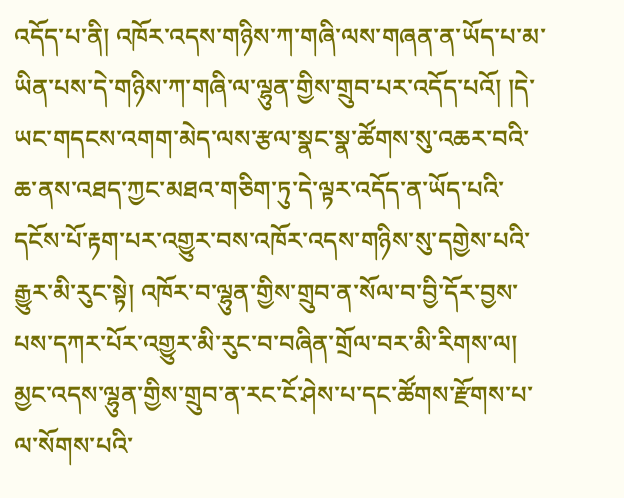འདོད་པ་ནི། འཁོར་འདས་གཉིས་ཀ་གཞི་ལས་གཞན་ན་ཡོད་པ་མ་ཡིན་པས་དེ་གཉིས་ཀ་གཞི་ལ་ལྷུན་གྱིས་གྲུབ་པར་འདོད་པའོ། །དེ་ཡང་གདངས་འགག་མེད་ལས་རྩལ་སྣང་སྣ་ཚོགས་སུ་འཆར་བའི་ཆ་ནས་འཐད་ཀྱང་མཐའ་གཅིག་ཏུ་དེ་ལྟར་འདོད་ན་ཡོད་པའི་དངོས་པོ་རྟག་པར་འགྱུར་བས་འཁོར་འདས་གཉིས་སུ་དགྱེས་པའི་རྒྱུར་མི་རུང་སྟེ། འཁོར་བ་ལྷུན་གྱིས་གྲུབ་ན་སོལ་བ་བྱི་དོར་བྱས་པས་དཀར་པོར་འགྱུར་མི་རུང་བ་བཞིན་གྲོལ་བར་མི་རིགས་ལ། མྱང་འདས་ལྷུན་གྱིས་གྲུབ་ན་རང་ངོ་ཤེས་པ་དང་ཚོགས་རྫོགས་པ་ལ་སོགས་པའི་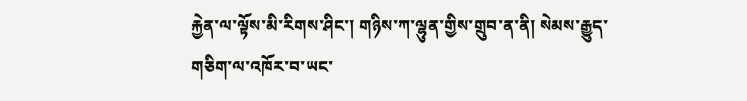རྐྱེན་ལ་ལྟོས་མི་རིགས་ཤིང་། གཉིས་ཀ་ལྷུན་གྱིས་གྲུབ་ན་ནི། སེམས་རྒྱུད་གཅིག་ལ་འཁོར་བ་ཡང་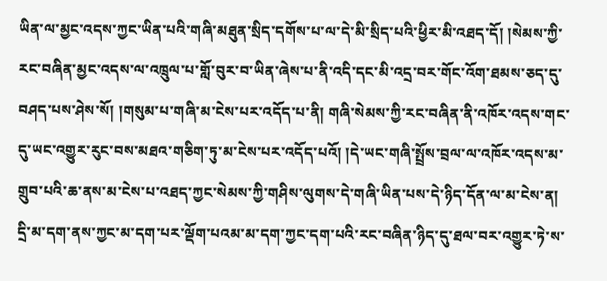ཡིན་ལ་མྱང་འདས་ཀྱང་ཡིན་པའི་གཞི་མཐུན་སྲིད་དགོས་པ་ལ་དེ་མི་སྲིད་པའི་ཕྱིར་མི་འཐད་དོ། །སེམས་ཀྱི་རང་བཞིན་མྱང་འདས་ལ་འཁྲུལ་པ་གློ་བུར་བ་ཡིན་ཞེས་པ་ནི་འདི་དང་མི་འདྲ་བར་གོང་འོག་ཐམས་ཅད་དུ་བཤད་པས་ཤེས་སོ། །གསུམ་པ་གཞི་མ་ངེས་པར་འདོད་པ་ནི། གཞི་སེམས་ཀྱི་རང་བཞིན་ནི་འཁོར་འདས་གང་དུ་ཡང་འགྱུར་རུང་བས་མཐའ་གཅིག་ཏུ་མ་ངེས་པར་འདོད་པའོ། །དེ་ཡང་གཞི་སྤྲོས་བྲལ་ལ་འཁོར་འདས་མ་གྲུབ་པའི་ཆ་ནས་མ་ངེས་པ་འཐད་ཀྱང་སེམས་ཀྱི་གཤིས་ལུགས་དེ་གཞི་ཡིན་པས་དེ་ཉིད་དོན་ལ་མ་ངེས་ན། དྲི་མ་དག་ནས་ཀྱང་མ་དག་པར་ལྡོག་པའམ་མ་དག་ཀྱང་དག་པའི་རང་བཞིན་ཉིད་དུ་ཐལ་བར་འགྱུར་ཏེ་ས་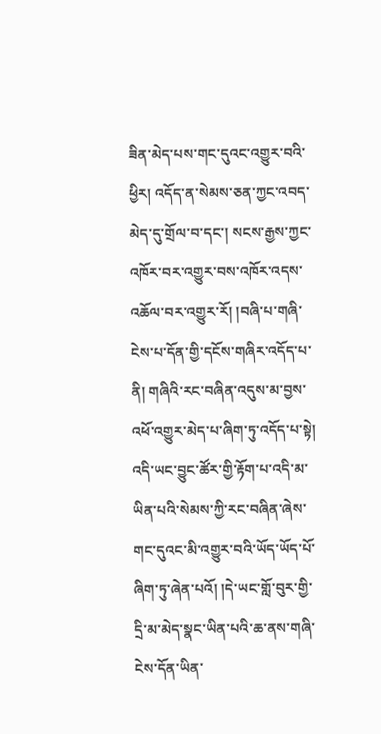ཟིན་མེད་པས་གང་དུའང་འགྱུར་བའི་ཕྱིར། འདོད་ན་སེམས་ཅན་ཀྱང་འབད་མེད་དུ་གྲོལ་བ་དང་། སངས་རྒྱས་ཀྱང་འཁོར་བར་འགྱུར་བས་འཁོར་འདས་འཆོལ་བར་འགྱུར་རོ། །བཞི་པ་གཞི་ངེས་པ་དོན་གྱི་དངོས་གཞིར་འདོད་པ་ནི། གཞིའི་རང་བཞིན་འདུས་མ་བྱས་འཕོ་འགྱུར་མེད་པ་ཞིག་ཏུ་འདོད་པ་སྟེ། འདི་ཡང་བྱུང་ཚོར་གྱི་རྟོག་པ་འདི་མ་ཡིན་པའི་སེམས་ཀྱི་རང་བཞིན་ཞེས་གང་དུའང་མི་འགྱུར་བའི་ཡོད་ཡོད་པོ་ཞིག་ཏུ་ཞེན་པའོ། །དེ་ཡང་གློ་བུར་གྱི་དྲི་མ་མེད་སྣང་ཡིན་པའི་ཆ་ནས་གཞི་ངེས་དོན་ཡིན་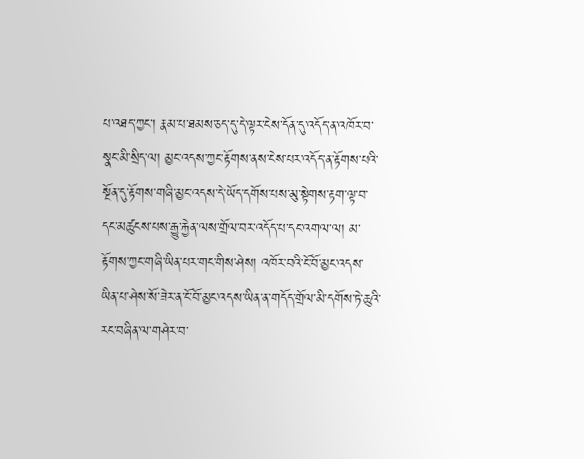པ་འཐད་ཀྱང་། རྣམ་པ་ཐམས་ཅད་དུ་དེ་ལྟར་ངེས་དོན་དུ་འདོད་ན་འཁོར་བ་སྣང་མི་སྲིད་ལ། མྱང་འདས་ཀྱང་རྟོགས་ནས་ངེས་པར་འདོད་ན་རྟོགས་པའི་སྔོན་དུ་རྟོགས་གཞི་མྱང་འདས་དེ་ཡོད་དགོས་པས་མུ་སྟེགས་རྟག་ལྟ་བ་དང་མཚུངས་པས་རྒྱུ་རྐྱེན་ལས་གྲོལ་བར་འདོད་པ་དང་འགལ་ལ། མ་རྟོགས་ཀྱང་གཞི་ཡིན་པར་གང་གིས་ཤེས། འཁོར་བའི་ངོ་བོ་མྱང་འདས་ཡིན་པ་ཤེས་སོ་ཟེར་ན་ངོ་བོ་མྱང་འདས་ཡིན་ན་གདོད་གྲོལ་མི་དགོས་ཏེ་ཆུའི་རང་བཞིན་ལ་གཤེར་བ་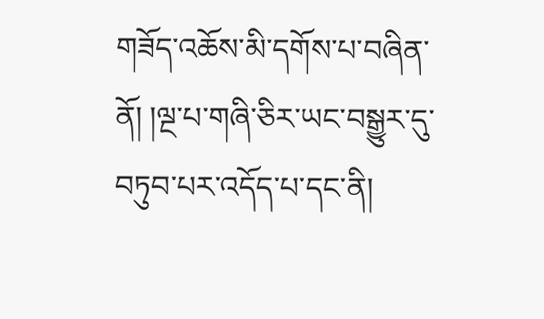གཟོད་འཆོས་མི་དགོས་པ་བཞིན་ནོ། །ལྔ་པ་གཞི་ཅིར་ཡང་བསྒྱུར་དུ་བཏུབ་པར་འདོད་པ་དང་ནི།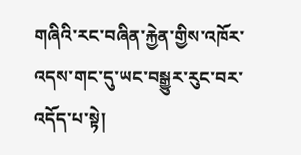གཞིའི་རང་བཞིན་རྐྱེན་གྱིས་འཁོར་འདས་གང་དུ་ཡང་བསྒྱུར་རུང་བར་འདོད་པ་སྟེ།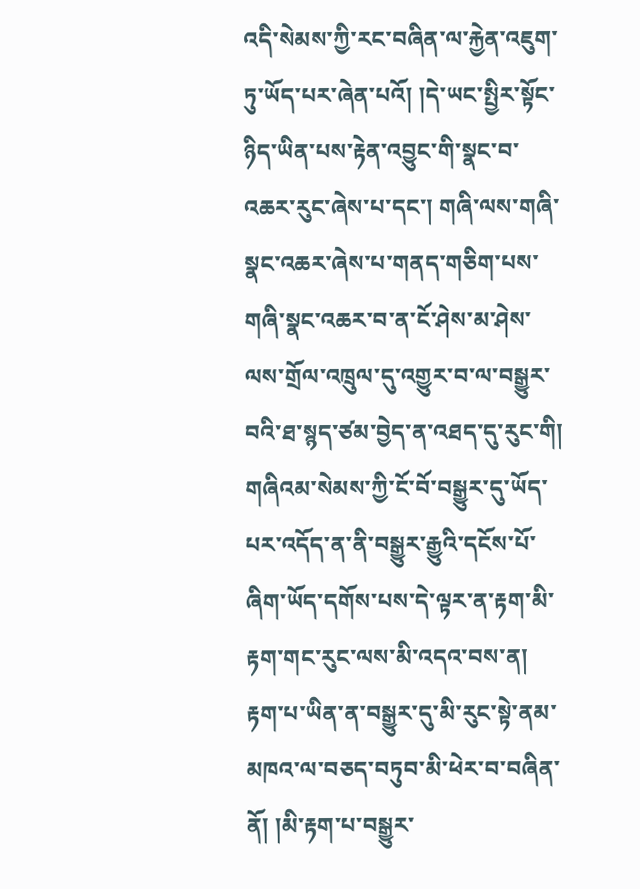འདི་སེམས་ཀྱི་རང་བཞིན་ལ་རྐྱེན་འཇུག་ཏུ་ཡོད་པར་ཞེན་པའོ། །དེ་ཡང་སྤྱིར་སྟོང་ཉིད་ཡིན་པས་རྟེན་འབྱུང་གི་སྣང་བ་འཆར་རུང་ཞེས་པ་དང་། གཞི་ལས་གཞི་སྣང་འཆར་ཞེས་པ་གནད་གཅིག་པས་གཞི་སྣང་འཆར་བ་ན་ངོ་ཤེས་མ་ཤེས་ལས་གྲོལ་འཁྲུལ་དུ་འགྱུར་བ་ལ་བསྒྱུར་བའི་ཐ་སྙད་ཙམ་བྱེད་ན་འཐད་དུ་རུང་གི། གཞིའམ་སེམས་ཀྱི་ངོ་བོ་བསྒྱུར་དུ་ཡོད་པར་འདོད་ན་ནི་བསྒྱུར་རྒྱུའི་དངོས་པོ་ཞིག་ཡོད་དགོས་པས་དེ་ལྟར་ན་རྟག་མི་རྟག་གང་རུང་ལས་མི་འདའ་བས་ན། རྟག་པ་ཡིན་ན་བསྒྱུར་དུ་མི་རུང་སྟེ་ནམ་མཁའ་ལ་བཅད་བཏུབ་མི་ཕེར་བ་བཞིན་ནོ། །མི་རྟག་པ་བསྒྱུར་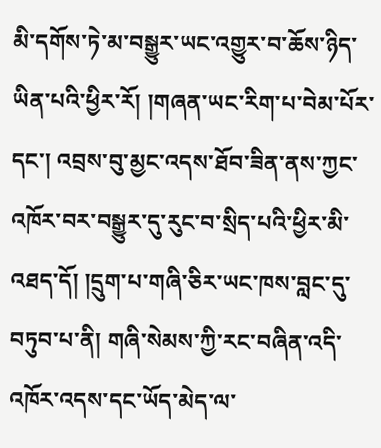མི་དགོས་ཏེ་མ་བསྒྱུར་ཡང་འགྱུར་བ་ཆོས་ཉིད་ཡིན་པའི་ཕྱིར་རོ། །གཞན་ཡང་རིག་པ་བེམ་པོར་དང་། འབྲས་བུ་མྱང་འདས་ཐོབ་ཟིན་ནས་ཀྱང་འཁོར་བར་བསྒྱུར་དུ་རུང་བ་སྲིད་པའི་ཕྱིར་མི་འཐད་དོ། །དྲུག་པ་གཞི་ཅིར་ཡང་ཁས་བླང་དུ་བཏུབ་པ་ནི། གཞི་སེམས་ཀྱི་རང་བཞིན་འདི་འཁོར་འདས་དང་ཡོད་མེད་ལ་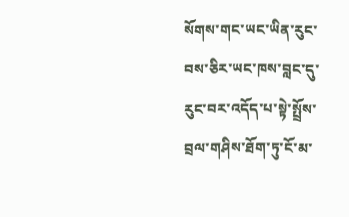སོགས་གང་ཡང་ཡིན་རུང་བས་ཅིར་ཡང་ཁས་བླང་དུ་རུང་བར་འདོད་པ་སྟེ་སྤྲོས་བྲལ་གཤིས་ཐོག་ཏུ་ངོ་མ་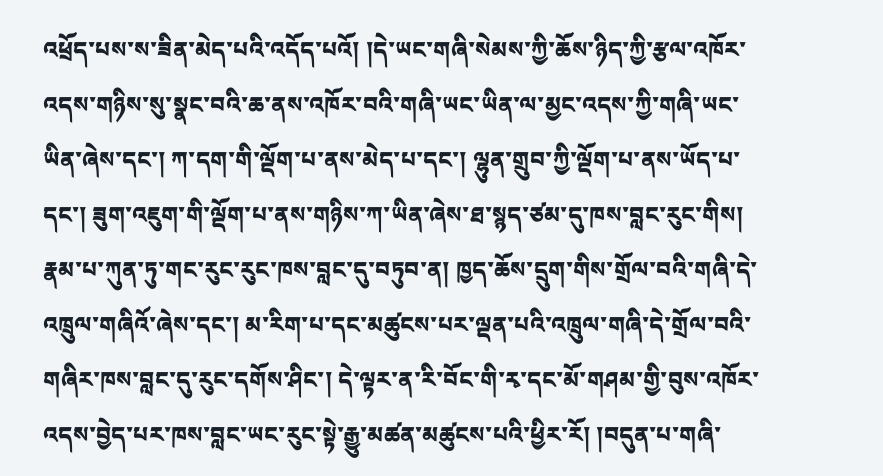འཕྲོད་པས་ས་ཟིན་མེད་པའི་འདོད་པའོ། །དེ་ཡང་གཞི་སེམས་ཀྱི་ཆོས་ཉིད་ཀྱི་རྩལ་འཁོར་འདས་གཉིས་སུ་སྣང་བའི་ཆ་ནས་འཁོར་བའི་གཞི་ཡང་ཡིན་ལ་མྱང་འདས་ཀྱི་གཞི་ཡང་ཡིན་ཞེས་དང་། ཀ་དག་གི་ལྡོག་པ་ནས་མེད་པ་དང་། ལྷུན་གྲུབ་ཀྱི་ལྡོག་པ་ནས་ཡོད་པ་དང་། ཟུག་འཇུག་གི་ལྡོག་པ་ནས་གཉིས་ཀ་ཡིན་ཞེས་ཐ་སྙད་ཙམ་དུ་ཁས་བླང་རུང་གིས། རྣམ་པ་ཀུན་ཏུ་གང་རུང་རུང་ཁས་བླང་དུ་བཏུབ་ན། ཁྱད་ཆོས་དྲུག་གིས་གྲོལ་བའི་གཞི་དེ་འཁྲུལ་གཞིའོ་ཞེས་དང་། མ་རིག་པ་དང་མཚུངས་པར་ལྡན་པའི་འཁྲུལ་གཞི་དེ་གྲོལ་བའི་གཞིར་ཁས་བླང་དུ་རུང་དགོས་ཤིང་། དེ་ལྟར་ན་རི་བོང་གི་རྭ་དང་མོ་གཤམ་གྱི་བུས་འཁོར་འདས་བྱེད་པར་ཁས་བླང་ཡང་རུང་སྟེ་རྒྱུ་མཚན་མཚུངས་པའི་ཕྱིར་རོ། །བདུན་པ་གཞི་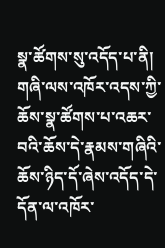སྣ་ཚོགས་སུ་འདོད་པ་ནི། གཞི་ལས་འཁོར་འདས་ཀྱི་ཆོས་སྣ་ཚོགས་པ་འཆར་བའི་ཆོས་དེ་རྣམས་གཞིའི་ཆོས་ཉིད་དོ་ཞེས་འདོད་དེ་དོན་ལ་འཁོར་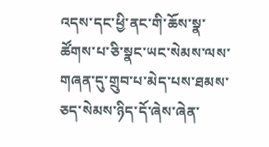འདས་དང་ཕྱི་ནང་གི་ཆོས་སྣ་ཚོགས་པ་ཅི་སྣང་ཡང་སེམས་ལས་གཞན་དུ་གྲུབ་པ་མེད་པས་ཐམས་ཅད་སེམས་ཉིད་དོ་ཞེས་ཞེན་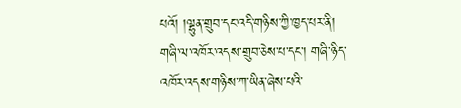པའོ། །ལྷུན་གྲུབ་དང་འདི་གཉིས་ཀྱི་ཁྱད་པར་ནི། གཞི་ལ་འཁོར་འདས་གྲུབ་ཅེས་པ་དང་། གཞི་ཉིད་འཁོར་འདས་གཉིས་ཀ་ཡིན་ཞེས་པའི་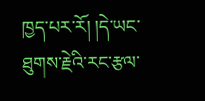ཁྱད་པར་རོ། །དེ་ཡང་ཐུགས་རྗེའི་རང་རྩལ་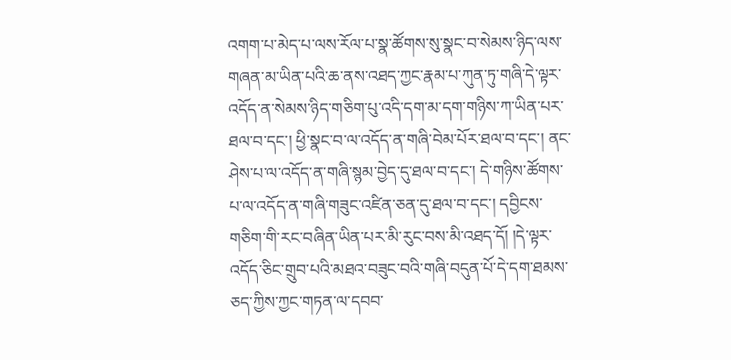འགག་པ་མེད་པ་ལས་རོལ་པ་སྣ་ཚོགས་སུ་སྣང་བ་སེམས་ཉིད་ལས་གཞན་མ་ཡིན་པའི་ཆ་ནས་འཐད་ཀྱང་རྣམ་པ་ཀུན་ཏུ་གཞི་དེ་ལྟར་འདོད་ན་སེམས་ཉིད་གཅིག་པུ་འདི་དག་མ་དག་གཉིས་ཀ་ཡིན་པར་ཐལ་བ་དང་། ཕྱི་སྣང་བ་ལ་འདོད་ན་གཞི་བེམ་པོར་ཐལ་བ་དང་། ནང་ཤེས་པ་ལ་འདོད་ན་གཞི་སྙམ་བྱེད་དུ་ཐལ་བ་དང་། དེ་གཉིས་ཚོགས་པ་ལ་འདོད་ན་གཞི་གཟུང་འཛིན་ཅན་དུ་ཐལ་བ་དང་། དབྱིངས་གཅིག་གི་རང་བཞིན་ཡིན་པར་མི་རུང་བས་མི་འཐད་དོ། །དེ་ལྟར་འདོད་ཅིང་གྲུབ་པའི་མཐའ་བཟུང་བའི་གཞི་བདུན་པོ་དེ་དག་ཐམས་ཅད་ཀྱིས་ཀྱང་གཏན་ལ་དབབ་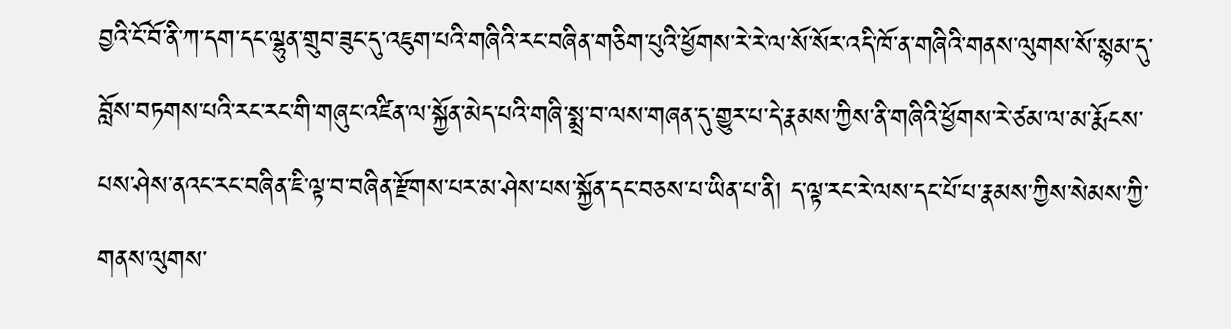བྱའི་ངོ་བོ་ནི་ཀ་དག་དང་ལྷུན་གྲུབ་ཟུང་དུ་འཇུག་པའི་གཞིའི་རང་བཞིན་གཅིག་པུའི་ཕྱོགས་རེ་རེ་ལ་སོ་སོར་འདི་ཁོ་ན་གཞིའི་གནས་ལུགས་སོ་སྙམ་དུ་བློས་བཏགས་པའི་རང་རང་གི་གཞུང་འཛིན་ལ་སྐྱོན་མེད་པའི་གཞི་སྨྲ་བ་ལས་གཞན་དུ་གྱུར་པ་དེ་རྣམས་ཀྱིས་ནི་གཞིའི་ཕྱོགས་རེ་ཙམ་ལ་མ་རྨོངས་པས་ཤེས་ནའང་རང་བཞིན་ཇི་ལྟ་བ་བཞིན་རྫོགས་པར་མ་ཤེས་པས་སྐྱོན་དང་བཅས་པ་ཡིན་པ་ནི། ད་ལྟ་རང་རེ་ལས་དང་པོ་པ་རྣམས་ཀྱིས་སེམས་ཀྱི་གནས་ལུགས་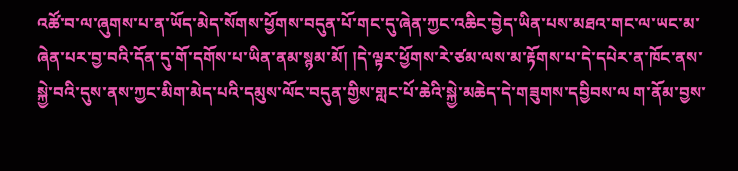འཚོ་བ་ལ་ཞུགས་པ་ན་ཡོད་མེད་སོགས་ཕྱོགས་བདུན་པོ་གང་དུ་ཞེན་ཀྱང་འཆིང་བྱེད་ཡིན་པས་མཐའ་གང་ལ་ཡང་མ་ཞེན་པར་བྱ་བའི་དོན་དུ་གོ་དགོས་པ་ཡིན་ནམ་སྙམ་མོ། །དེ་ལྟར་ཕྱོགས་རེ་ཙམ་ལས་མ་རྟོགས་པ་དེ་དཔེར་ན་ཁོང་ནས་སྐྱེ་བའི་དུས་ནས་ཀྱང་མིག་མེད་པའི་དམུས་ལོང་བདུན་གྱིས་གླང་པོ་ཆེའི་སྐྱེ་མཆེད་དེ་གཟུགས་དབྱིབས་ལ ག་ནོམ་བྱས་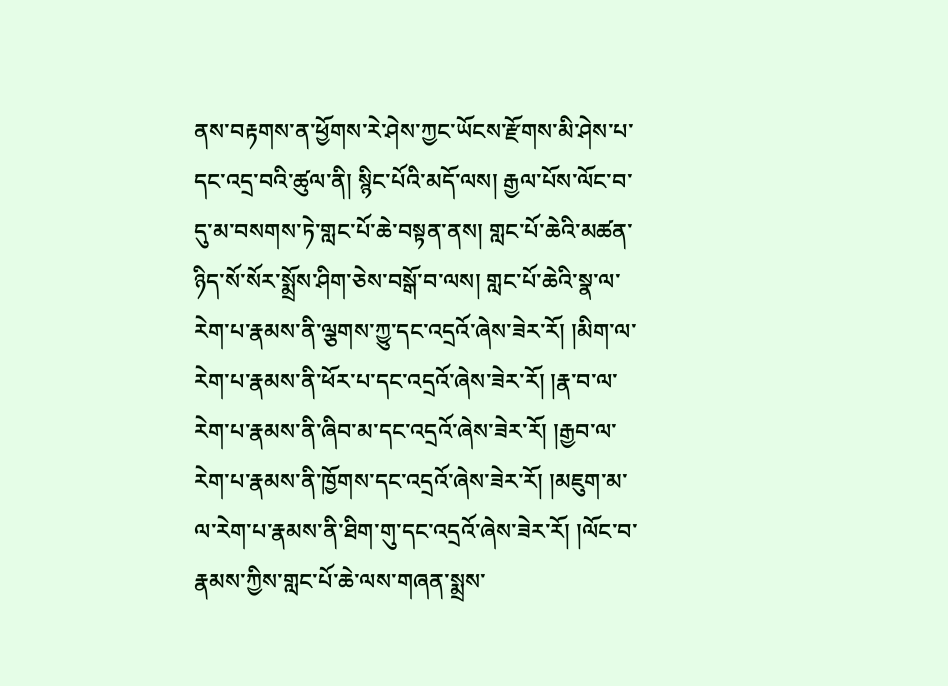ནས་བརྟགས་ན་ཕྱོགས་རེ་ཤེས་ཀྱང་ཡོངས་རྫོགས་མི་ཤེས་པ་དང་འདྲ་བའི་ཚུལ་ནི། སྙིང་པོའི་མདོ་ལས། རྒྱལ་པོས་ལོང་བ་དུ་མ་བསགས་ཏེ་གླང་པོ་ཆེ་བསྟན་ནས། གླང་པོ་ཆེའི་མཚན་ཉིད་སོ་སོར་སྨྲོས་ཤིག་ཅེས་བསྒོ་བ་ལས། གླང་པོ་ཆེའི་སྣ་ལ་རེག་པ་རྣམས་ནི་ལྕགས་ཀྱུ་དང་འདྲའོ་ཞེས་ཟེར་རོ། །མིག་ལ་རེག་པ་རྣམས་ནི་ཕོར་པ་དང་འདྲའོ་ཞེས་ཟེར་རོ། །རྣ་བ་ལ་རེག་པ་རྣམས་ནི་ཞིབ་མ་དང་འདྲའོ་ཞེས་ཟེར་རོ། །རྒྱབ་ལ་རེག་པ་རྣམས་ནི་ཁྱོགས་དང་འདྲའོ་ཞེས་ཟེར་རོ། །མཇུག་མ་ལ་རེག་པ་རྣམས་ནི་ཐིག་གུ་དང་འདྲའོ་ཞེས་ཟེར་རོ། །ལོང་བ་རྣམས་ཀྱིས་གླང་པོ་ཆེ་ལས་གཞན་སྨྲས་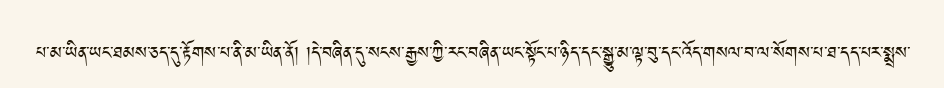པ་མ་ཡིན་ཡང་ཐམས་ཅད་དུ་རྟོགས་པ་ནི་མ་ཡིན་ནོ། །དེ་བཞིན་དུ་སངས་རྒྱས་ཀྱི་རང་བཞིན་ཡང་སྟོང་པ་ཉིད་དང་སྒྱུ་མ་ལྟ་བུ་དང་འོད་གསལ་བ་ལ་སོགས་པ་ཐ་དད་པར་སྨྲས་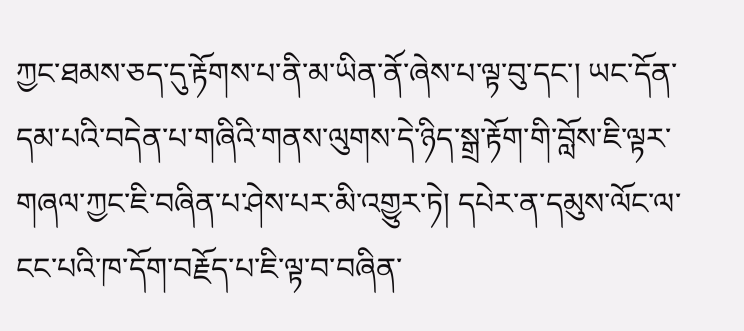ཀྱང་ཐམས་ཅད་དུ་རྟོགས་པ་ནི་མ་ཡིན་ནོ་ཞེས་པ་ལྟ་བུ་དང་། ཡང་དོན་དམ་པའི་བདེན་པ་གཞིའི་གནས་ལུགས་དེ་ཉིད་སྒྲ་རྟོག་གི་བློས་ཇི་ལྟར་གཞལ་ཀྱང་ཇི་བཞིན་པ་ཤེས་པར་མི་འགྱུར་ཏེ། དཔེར་ན་དམུས་ལོང་ལ་ངང་པའི་ཁ་དོག་བརྗོད་པ་ཇི་ལྟ་བ་བཞིན་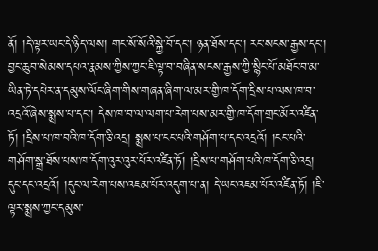ནོ། །དེ་ལྟར་ཡང་དེ་ཉིད་ལས། གང་སོ་སོའི་སྐྱེ་བོ་དང་། ཉན་ཐོས་དང་། རང་སངས་རྒྱས་དང་། བྱང་ཆུབ་སེམས་དཔའ་རྣམས་ཀྱིས་ཀྱང་ཇི་ལྟ་བ་བཞིན་སངས་རྒྱས་ཀྱི་སྙིང་པོ་མཐོང་བ་མ་ཡིན་ཏེ་དཔེར་ན་དམུས་ལོང་ཞིག་གིས་གཞན་ཞིག་ལ་མར་གྱི་ཁ་དོག་དྲིས་པ་ལས་ཁ་བ་འདྲའོ་ཞེས་སྨྲས་པ་དང་། དེས་ཁ་བ་ལ་ལག་པ་རེག་པས་མར་གྱི་ཁ་དོག་གྲང་མོར་འཛིན་ཏོ། །དྲིས་པ་ཁ་བའི་ཁ་དོག་ཅི་འདྲ། སྨྲས་པ་ངང་པའི་གཤོག་པ་དང་འདྲའོ། །ངང་པའི་གཤོག་སྒྲ་ཐོས་པས་ཁ་དོག་འུར་འུར་པོར་འཛིན་ཏོ། །དྲིས་པ་གཤོག་པའི་ཁ་དོག་ཅི་འདྲ། དུང་དང་འདྲའོ། །དུང་ལ་རེག་པས་འཇམ་པོར་འདུག་པ་ན། དེ་ཡང་འཇམ་པོར་འཛིན་ཏོ། །ཇི་ལྟར་སྨྲས་ཀྱང་དམུས་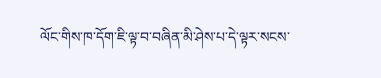ལོང་གིས་ཁ་དོག་ཇི་ལྟ་བ་བཞིན་མི་ཤེས་པ་དེ་ལྟར་སངས་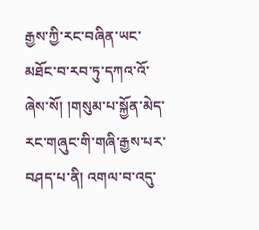རྒྱས་ཀྱི་རང་བཞིན་ཡང་མཐོང་བ་རབ་ཏུ་དཀའ་འོ་ཞེས་སོ། །གསུམ་པ་སྐྱོན་མེད་རང་གཞུང་གི་གཞི་རྒྱས་པར་བཤད་པ་ནི། འགལ་བ་འདུ་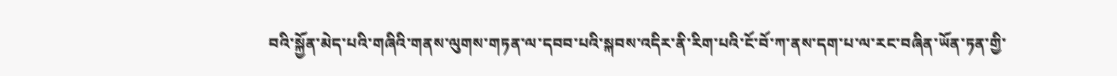བའི་སྐྱོན་མེད་པའི་གཞིའི་གནས་ལུགས་གཏན་ལ་དབབ་པའི་སྐབས་འདིར་ནི་རིག་པའི་ངོ་བོ་ཀ་ནས་དག་པ་ལ་རང་བཞིན་ཡོན་ཏན་གྱི་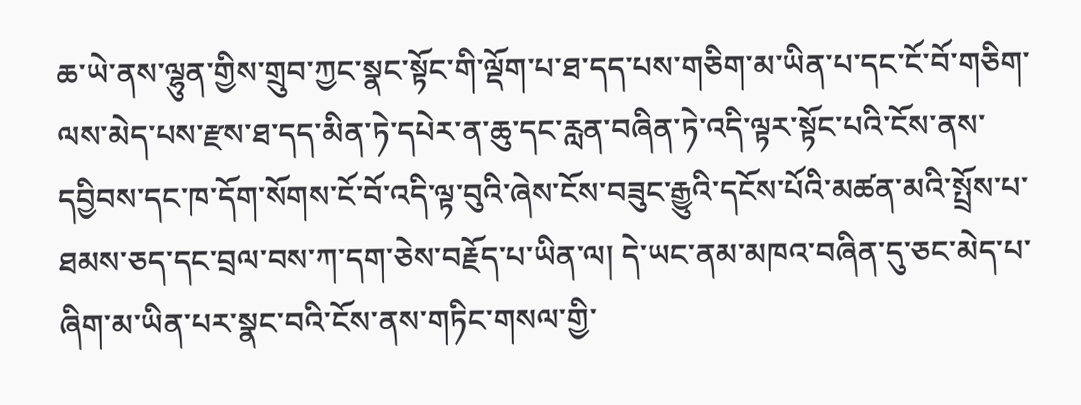ཆ་ཡེ་ནས་ལྷུན་གྱིས་གྲུབ་ཀྱང་སྣང་སྟོང་གི་ལྡོག་པ་ཐ་དད་པས་གཅིག་མ་ཡིན་པ་དང་ངོ་བོ་གཅིག་ལས་མེད་པས་རྫས་ཐ་དད་མིན་ཏེ་དཔེར་ན་ཆུ་དང་རླན་བཞིན་ཏེ་འདི་ལྟར་སྟོང་པའི་ངོས་ནས་དབྱིབས་དང་ཁ་དོག་སོགས་ངོ་བོ་འདི་ལྟ་བུའི་ཞེས་ངོས་བཟུང་རྒྱུའི་དངོས་པོའི་མཚན་མའི་སྤྲོས་པ་ཐམས་ཅད་དང་བྲལ་བས་ཀ་དག་ཅེས་བརྗོད་པ་ཡིན་ལ། དེ་ཡང་ནམ་མཁའ་བཞིན་དུ་ཅང་མེད་པ་ཞིག་མ་ཡིན་པར་སྣང་བའི་ངོས་ནས་གཏིང་གསལ་གྱི་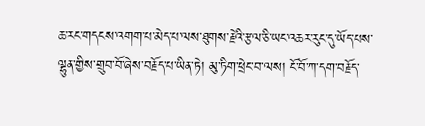ཆ་རང་གདངས་འགག་པ་མེད་པ་ལས་ཐུགས་རྗེའི་རྩལ་ཅི་ཡང་འཆར་རུང་དུ་ཡོད་པས་ལྷུན་གྱིས་གྲུབ་བོ་ཞེས་བརྗོད་པ་ཡིན་ཏེ། མུ་ཏིག་ཕྲེང་བ་ལས། ངོ་བོ་ཀ་དག་བརྗོད་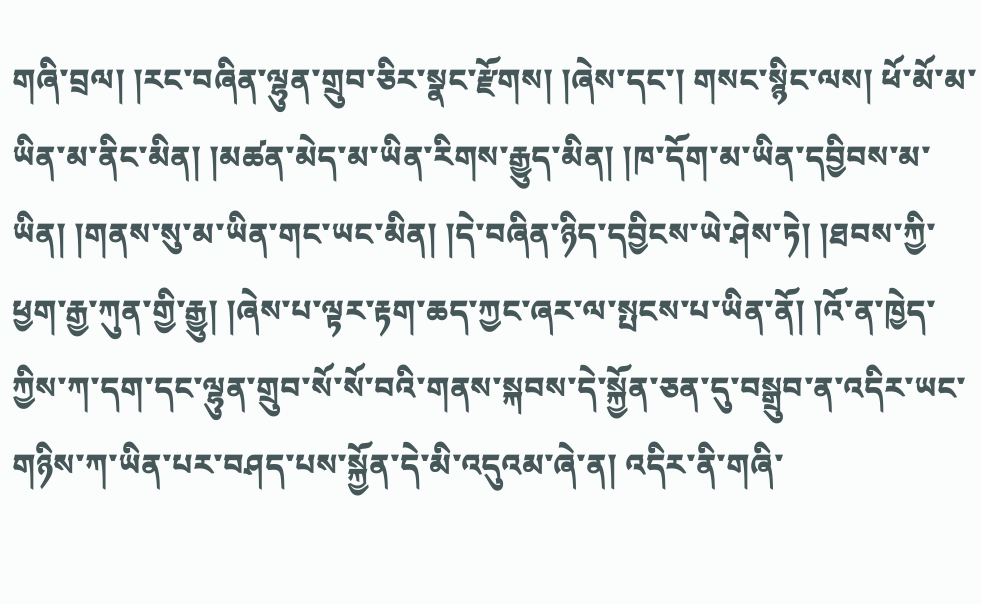གཞི་བྲལ། །རང་བཞིན་ལྷུན་གྲུབ་ཅིར་སྣང་རྫོགས། །ཞེས་དང་། གསང་སྙིང་ལས། ཕོ་མོ་མ་ཡིན་མ་ནིང་མིན། །མཚན་མེད་མ་ཡིན་རིགས་རྒྱུད་མིན། །ཁ་དོག་མ་ཡིན་དབྱིབས་མ་ཡིན། །གནས་སུ་མ་ཡིན་གང་ཡང་མིན། །དེ་བཞིན་ཉིད་དབྱིངས་ཡེ་ཤེས་ཏེ། །ཐབས་ཀྱི་ཕྱག་རྒྱ་ཀུན་གྱི་རྒྱུ། །ཞེས་པ་ལྟར་རྟག་ཆད་ཀྱང་ཞར་ལ་སྤངས་པ་ཡིན་ནོ། །འོ་ན་ཁྱེད་ཀྱིས་ཀ་དག་དང་ལྷུན་གྲུབ་སོ་སོ་བའི་གནས་སྐབས་དེ་སྐྱོན་ཅན་དུ་བསྒྲུབ་ན་འདིར་ཡང་གཉིས་ཀ་ཡིན་པར་བཤད་པས་སྐྱོན་དེ་མི་འདུའམ་ཞེ་ན། འདིར་ནི་གཞི་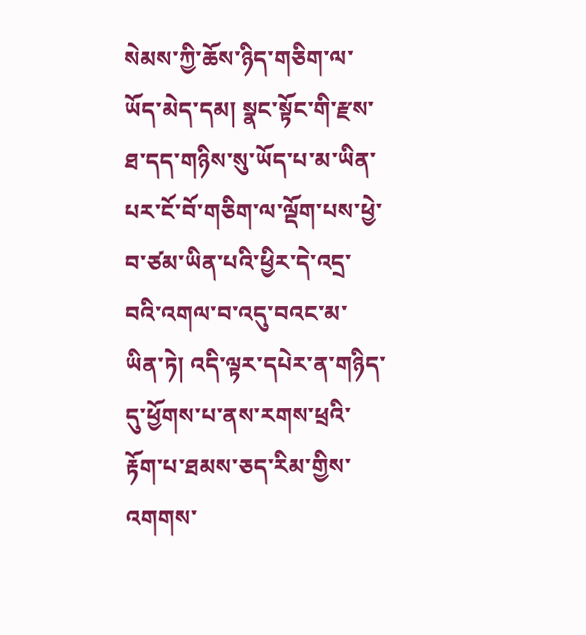སེམས་ཀྱི་ཆོས་ཉིད་གཅིག་ལ་ཡོད་མེད་དམ། སྣང་སྟོང་གི་རྫས་ཐ་དད་གཉིས་སུ་ཡོད་པ་མ་ཡིན་པར་ངོ་བོ་གཅིག་ལ་ལྡོག་པས་ཕྱེ་བ་ཙམ་ཡིན་པའི་ཕྱིར་དེ་འདྲ་བའི་འགལ་བ་འདུ་བའང་མ་ཡིན་ཏེ། འདི་ལྟར་དཔེར་ན་གཉིད་དུ་ཕྱོགས་པ་ནས་རགས་ཕྲའི་རྟོག་པ་ཐམས་ཅད་རིམ་གྱིས་འགགས་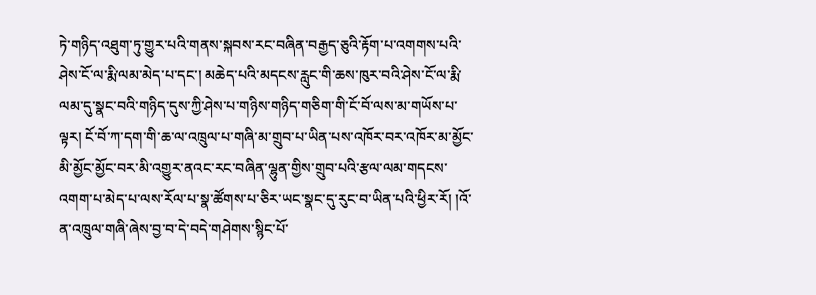ཏེ་གཉིད་འཐུག་ཏུ་གྱུར་པའི་གནས་སྐབས་རང་བཞིན་བརྒྱད་ཅུའི་རྟོག་པ་འགགས་པའི་ཤེས་ངོ་ལ་རྨི་ལམ་མེད་པ་དང་། མཆེད་པའི་མདངས་རླུང་གི་ཆས་ཁུར་བའི་ཤེས་ངོ་ལ་རྨི་ལམ་དུ་སྣང་བའི་གཉིད་དུས་ཀྱི་ཤེས་པ་གཉིས་གཉིད་གཅིག་གི་ངོ་བོ་ལས་མ་གཡོས་པ་ལྟར། ངོ་བོ་ཀ་དག་གི་ཆ་ལ་འཁྲུལ་པ་གཞི་མ་གྲུབ་པ་ཡིན་པས་འཁོར་བར་འཁོར་མ་མྱོང་མི་མྱོང་མྱོང་བར་མི་འགྱུར་ནའང་རང་བཞིན་ལྷུན་གྱིས་གྲུབ་པའི་རྩལ་ལམ་གདངས་འགག་པ་མེད་པ་ལས་རོལ་པ་སྣ་ཚོགས་པ་ཅིར་ཡང་སྣང་དུ་རུང་བ་ཡིན་པའི་ཕྱིར་རོ། །འོ་ན་འཁྲུལ་གཞི་ཞེས་བྱ་བ་དེ་བདེ་གཤེགས་སྙིང་པོ་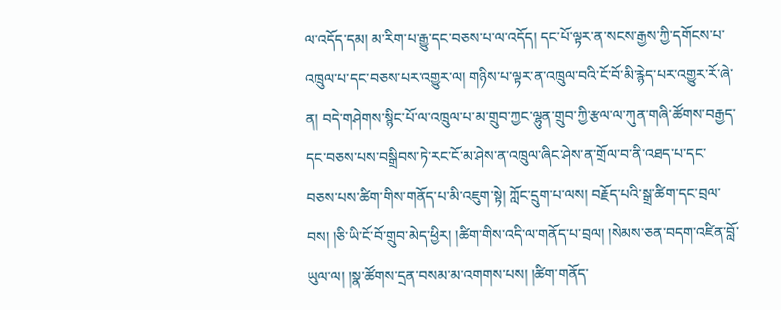ལ་འདོད་དམ། མ་རིག་པ་རྒྱུ་དང་བཅས་པ་ལ་འདོད། དང་པོ་ལྟར་ན་སངས་རྒྱས་ཀྱི་དགོངས་པ་འཁྲུལ་པ་དང་བཅས་པར་འགྱུར་ལ། གཉིས་པ་ལྟར་ན་འཁྲུལ་བའི་ངོ་བོ་མི་རྙེད་པར་འགྱུར་རོ་ཞེ་ན། བདེ་གཤེགས་སྙིང་པོ་ལ་འཁྲུལ་པ་མ་གྲུབ་ཀྱང་ལྷུན་གྲུབ་ཀྱི་རྩལ་ལ་ཀུན་གཞི་ཚོགས་བརྒྱད་དང་བཅས་པས་བསྒྲིབས་ཏེ་རང་ངོ་མ་ཤེས་ན་འཁྲུལ་ཞིང་ཤེས་ན་གྲོལ་བ་ནི་འཐད་པ་དང་བཅས་པས་ཚིག་གིས་གནོད་པ་མི་འཇུག་སྟེ། ཀློང་དྲུག་པ་ལས། བརྗོད་པའི་སྒྲ་ཚིག་དང་བྲལ་བས། །ཅི་ཡི་ངོ་བོ་གྲུབ་མེད་ཕྱིར། །ཚིག་གིས་འདི་ལ་གནོད་པ་བྲལ། །སེམས་ཅན་བདག་འཛིན་བློ་ཡུལ་ལ། །སྣ་ཚོགས་དྲན་བསམ་མ་འགགས་པས། །ཚིག་གནོད་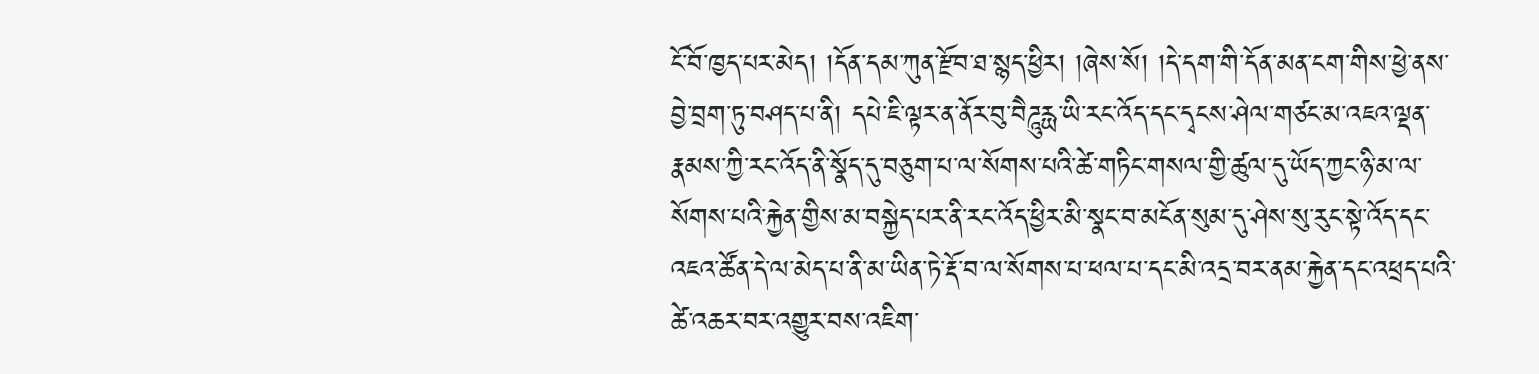ངོ་བོ་ཁྱད་པར་མེད། །དོན་དམ་ཀུན་རྫོབ་ཐ་སྙད་ཕྱིར། །ཞེས་སོ། །དེ་དག་གི་དོན་མན་ངག་གིས་ཕྱེ་ནས་བྱེ་བྲག་ཏུ་བཤད་པ་ནི། དཔེ་ཇི་ལྟར་ན་ནོར་བུ་བཻཌཱུརྻ་ཡི་རང་འོད་དང་དྭངས་ཤེལ་གཙང་མ་འཇའ་ལྡན་རྣམས་ཀྱི་རང་འོད་ནི་སྣོད་དུ་བཅུག་པ་ལ་སོགས་པའི་ཚེ་གཏིང་གསལ་གྱི་ཚུལ་དུ་ཡོད་ཀྱང་ཉི་མ་ལ་སོགས་པའི་རྐྱེན་གྱིས་མ་བསྐྱེད་པར་ནི་རང་འོད་ཕྱིར་མི་སྣང་བ་མངོན་སུམ་དུ་ཤེས་སུ་རུང་སྟེ་འོད་དང་འཇའ་ཚོན་དེ་ལ་མེད་པ་ནི་མ་ཡིན་ཏེ་རྡོ་བ་ལ་སོགས་པ་ཕལ་པ་དང་མི་འདྲ་བར་ནམ་རྐྱེན་དང་འཕྲད་པའི་ཚེ་འཆར་བར་འགྱུར་བས་འཇིག་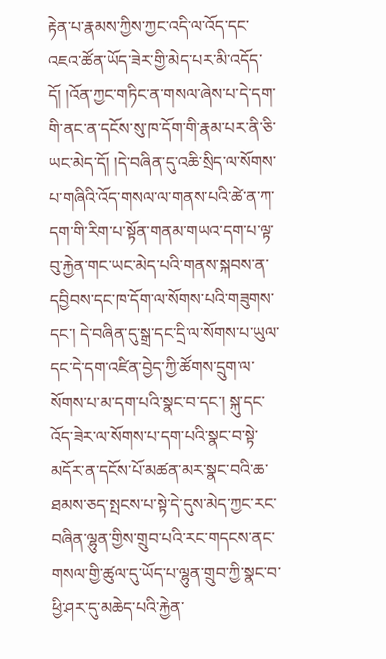རྟེན་པ་རྣམས་ཀྱིས་ཀྱང་འདི་ལ་འོད་དང་འཇའ་ཚོན་ཡོད་ཟེར་གྱི་མེད་པར་མི་འདོད་དོ། །འོན་ཀྱང་གཏིང་ན་གསལ་ཞེས་པ་དེ་དག་གི་ནང་ན་དངོས་སུ་ཁ་དོག་གི་རྣམ་པར་ནི་ཅི་ཡང་མེད་དོ། །དེ་བཞིན་དུ་འཆི་སྲིད་ལ་སོགས་པ་གཞིའི་འོད་གསལ་ལ་གནས་པའི་ཚེ་ན་ཀ་དག་གི་རིག་པ་སྟོན་གནམ་གཡའ་དག་པ་ལྟ་བུ་རྐྱེན་གང་ཡང་མེད་པའི་གནས་སྐབས་ན་དབྱིབས་དང་ཁ་དོག་ལ་སོགས་པའི་གཟུགས་དང་། དེ་བཞིན་དུ་སྒྲ་དང་དྲི་ལ་སོགས་པ་ཡུལ་དང་དེ་དག་འཛིན་བྱེད་ཀྱི་ཚོགས་དྲུག་ལ་སོགས་པ་མ་དག་པའི་སྣང་བ་དང་། སྐུ་དང་འོད་ཟེར་ལ་སོགས་པ་དག་པའི་སྣང་བ་སྟེ་མདོར་ན་དངོས་པོ་མཚན་མར་སྣང་བའི་ཆ་ཐམས་ཅད་སྤངས་པ་སྟེ་དེ་དུས་མེད་ཀྱང་རང་བཞིན་ལྷུན་གྱིས་གྲུབ་པའི་རང་གདངས་ནང་གསལ་གྱི་ཚུལ་དུ་ཡོད་པ་ལྷུན་གྲུབ་ཀྱི་སྣང་བ་ཕྱི་ཤར་དུ་མཆེད་པའི་རྐྱེན་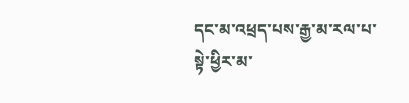དང་མ་འཕྲད་པས་རྒྱ་མ་རལ་པ་སྟེ་ཕྱིར་མ་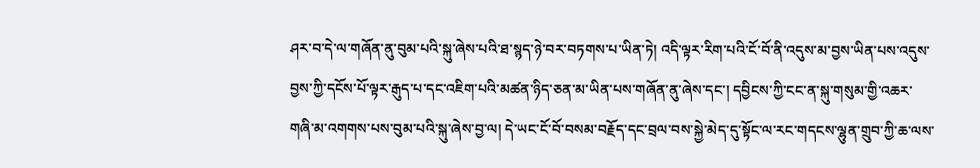ཤར་བ་དེ་ལ་གཞོན་ནུ་བུམ་པའི་སྐུ་ཞེས་པའི་ཐ་སྙད་ཉེ་བར་བཏགས་པ་ཡིན་ཏེ། འདི་ལྟར་རིག་པའི་ངོ་བོ་ནི་འདུས་མ་བྱས་ཡིན་པས་འདུས་བྱས་ཀྱི་དངོས་པོ་ལྟར་རྒུད་པ་དང་འཇིག་པའི་མཚན་ཉིད་ཅན་མ་ཡིན་པས་གཞོན་ནུ་ཞེས་དང་། དབྱིངས་ཀྱི་ངང་ན་སྐུ་གསུམ་གྱི་འཆར་གཞི་མ་འགགས་པས་བུམ་པའི་སྐུ་ཞེས་བྱ་ལ། དེ་ཡང་ངོ་བོ་བསམ་བརྗོད་དང་བྲལ་བས་སྐྱེ་མེད་དུ་སྟོང་ལ་རང་གདངས་ལྷུན་གྲུབ་ཀྱི་ཆ་ལས་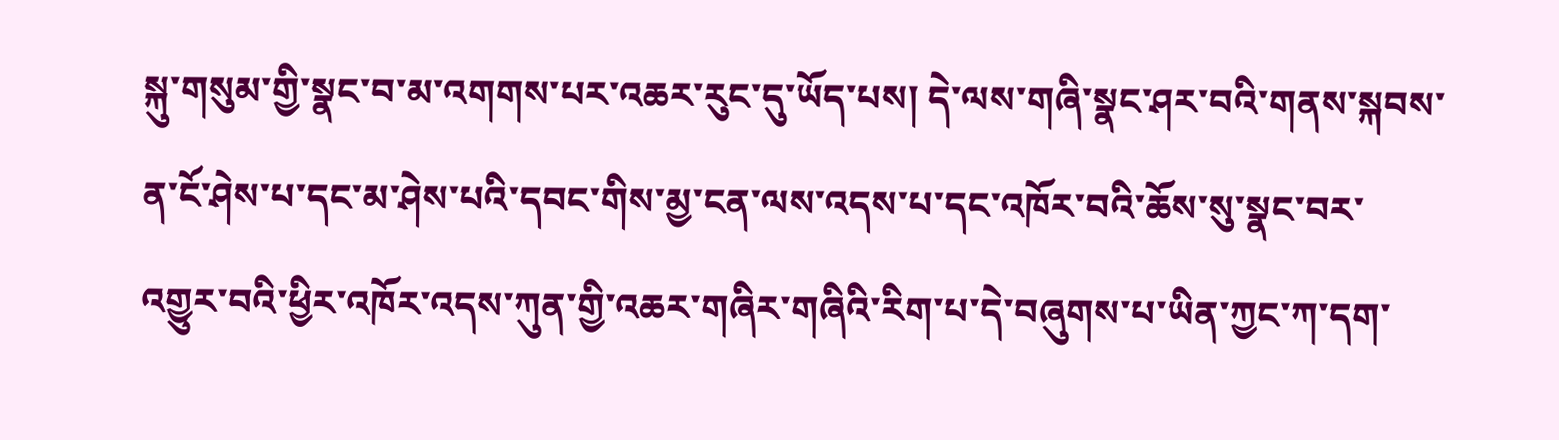སྐུ་གསུམ་གྱི་སྣང་བ་མ་འགགས་པར་འཆར་རུང་དུ་ཡོད་པས། དེ་ལས་གཞི་སྣང་ཤར་བའི་གནས་སྐབས་ན་ངོ་ཤེས་པ་དང་མ་ཤེས་པའི་དབང་གིས་མྱ་ངན་ལས་འདས་པ་དང་འཁོར་བའི་ཆོས་སུ་སྣང་བར་འགྱུར་བའི་ཕྱིར་འཁོར་འདས་ཀུན་གྱི་འཆར་གཞིར་གཞིའི་རིག་པ་དེ་བཞུགས་པ་ཡིན་ཀྱང་ཀ་དག་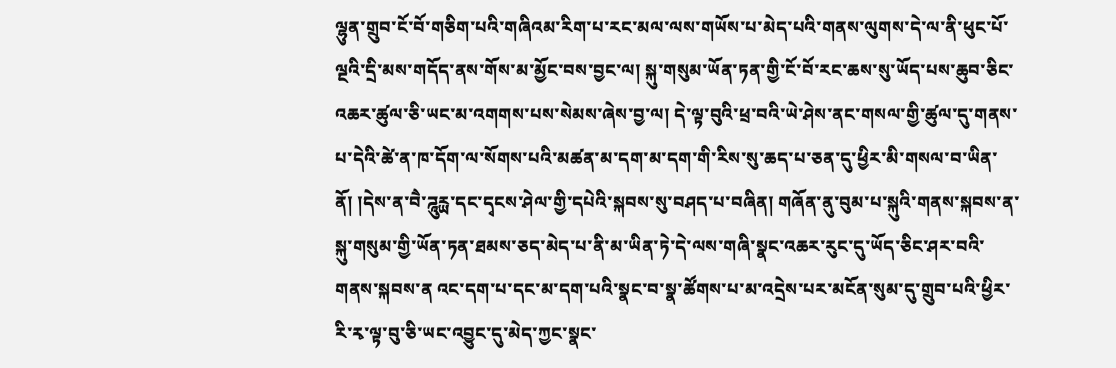ལྷུན་གྲུབ་ངོ་བོ་གཅིག་པའི་གཞིའམ་རིག་པ་རང་མལ་ལས་གཡོས་པ་མེད་པའི་གནས་ལུགས་དེ་ལ་ནི་ཕུང་པོ་ལྔའི་དྲི་མས་གདོད་ནས་གོས་མ་མྱོང་བས་བྱང་ལ། སྐུ་གསུམ་ཡོན་ཏན་གྱི་ངོ་བོ་རང་ཆས་སུ་ཡོད་པས་ཆུབ་ཅིང་འཆར་ཚུལ་ཅི་ཡང་མ་འགགས་པས་སེམས་ཞེས་བྱ་ལ། དེ་ལྟ་བུའི་ཕྲ་བའི་ཡེ་ཤེས་ནང་གསལ་གྱི་ཚུལ་དུ་གནས་པ་དེའི་ཚེ་ན་ཁ་དོག་ལ་སོགས་པའི་མཚན་མ་དག་མ་དག་གི་རིས་སུ་ཆད་པ་ཅན་དུ་ཕྱིར་མི་གསལ་བ་ཡིན་ནོ། །དེས་ན་བཻ་ཌཱུརྻ་དང་དྭངས་ཤེལ་གྱི་དཔེའི་སྐབས་སུ་བཤད་པ་བཞིན། གཞོན་ནུ་བུམ་པ་སྐུའི་གནས་སྐབས་ན་སྐུ་གསུམ་གྱི་ཡོན་ཏན་ཐམས་ཅད་མེད་པ་ནི་མ་ཡིན་ཏེ་དེ་ལས་གཞི་སྣང་འཆར་རུང་དུ་ཡོད་ཅིང་ཤར་བའི་གནས་སྐབས་ན འང་དག་པ་དང་མ་དག་པའི་སྣང་བ་སྣ་ཚོགས་པ་མ་འདྲེས་པར་མངོན་སུམ་དུ་གྲུབ་པའི་ཕྱིར་རི་རྭ་ལྟ་བུ་ཅི་ཡང་འབྱུང་དུ་མེད་ཀྱང་སྣང་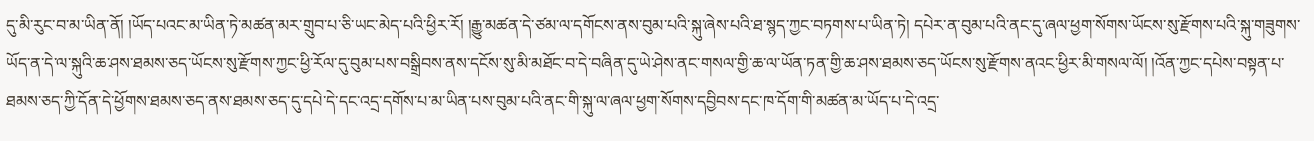དུ་མི་རུང་བ་མ་ཡིན་ནོ། །ཡོད་པའང་མ་ཡིན་ཏེ་མཚན་མར་གྲུབ་པ་ཅི་ཡང་མེད་པའི་ཕྱིར་རོ། །རྒྱུ་མཚན་དེ་ཙམ་ལ་དགོངས་ནས་བུམ་པའི་སྐུ་ཞེས་པའི་ཐ་སྙད་ཀྱང་བཏགས་པ་ཡིན་ཏེ། དཔེར་ན་བུམ་པའི་ནང་དུ་ཞལ་ཕྱག་སོགས་ཡོངས་སུ་རྫོགས་པའི་སྐུ་གཟུགས་ཡོད་ན་དེ་ལ་སྐུའི་ཆ་ཤས་ཐམས་ཅད་ཡོངས་སུ་རྫོགས་ཀྱང་ཕྱི་རོལ་དུ་བུམ་པས་བསྒྲིབས་ནས་དངོས་སུ་མི་མཐོང་བ་དེ་བཞིན་དུ་ཡེ་ཤེས་ནང་གསལ་གྱི་ཆ་ལ་ཡོན་ཏན་གྱི་ཆ་ཤས་ཐམས་ཅད་ཡོངས་སུ་རྫོགས་ནའང་ཕྱིར་མི་གསལ་ལོ། །འོན་ཀྱང་དཔེས་བསྟན་པ་ཐམས་ཅད་ཀྱི་དོན་དེ་ཕྱོགས་ཐམས་ཅད་ནས་ཐམས་ཅད་དུ་དཔེ་དེ་དང་འདྲ་དགོས་པ་མ་ཡིན་པས་བུམ་པའི་ནང་གི་སྐུ་ལ་ཞལ་ཕྱག་སོགས་དབྱིབས་དང་ཁ་དོག་གི་མཚན་མ་ཡོད་པ་དེ་འདྲ་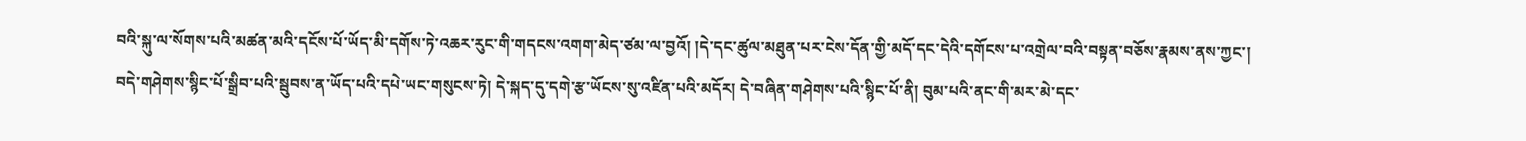བའི་སྐུ་ལ་སོགས་པའི་མཚན་མའི་དངོས་པོ་ཡོད་མི་དགོས་ཏེ་འཆར་རུང་གི་གདངས་འགག་མེད་ཙམ་ལ་བྱའོ། །དེ་དང་ཚུལ་མཐུན་པར་ངེས་དོན་གྱི་མདོ་དང་དེའི་དགོངས་པ་འགྲེལ་བའི་བསྟན་བཅོས་རྣམས་ནས་ཀྱང་། བདེ་གཤེགས་སྙིང་པོ་སྒྲིབ་པའི་སྦུབས་ན་ཡོད་པའི་དཔེ་ཡང་གསུངས་ཏེ། དེ་སྐད་དུ་དགེ་རྩ་ཡོངས་སུ་འཛིན་པའི་མདོར། དེ་བཞིན་གཤེགས་པའི་སྙིང་པོ་ནི། བུམ་པའི་ནང་གི་མར་མེ་དང་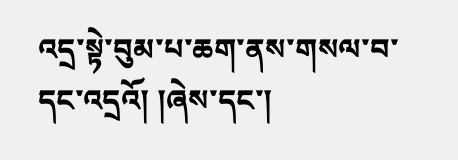འདྲ་སྟེ་བུམ་པ་ཆག་ནས་གསལ་བ་དང་འདྲའོ། །ཞེས་དང་།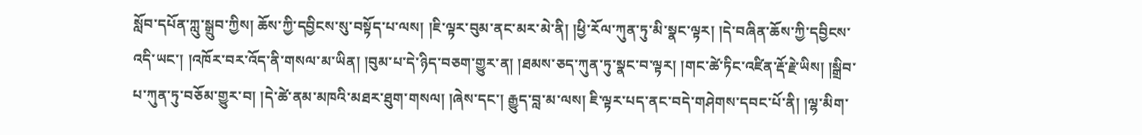སློབ་དཔོན་ཀླུ་སྒྲུབ་ཀྱིས། ཆོས་ཀྱི་དབྱིངས་སུ་བསྟོད་པ་ལས། །ཇི་ལྟར་བུམ་ནང་མར་མེ་ནི། །ཕྱི་རོལ་ཀུན་ཏུ་མི་སྣང་ལྟར། །དེ་བཞིན་ཆོས་ཀྱི་དབྱིངས་འདི་ཡང་། །འཁོར་བར་འོད་ནི་གསལ་མ་ཡིན། །བུམ་པ་དེ་ཉིད་བཅག་གྱུར་ན། །ཐམས་ཅད་ཀུན་ཏུ་སྣང་བ་ལྟར། །གང་ཚེ་ཏིང་འཛིན་རྡོ་རྗེ་ཡིས། །སྒྲིབ་པ་ཀུན་ཏུ་བཅོམ་གྱུར་བ། །དེ་ཚེ་ནམ་མཁའི་མཐར་ཐུག་གསལ། །ཞེས་དང་། རྒྱུད་བླ་མ་ལས། ཇི་ལྟར་པད་ནང་བདེ་གཤེགས་དབང་པོ་ནི། །ལྷ་མིག་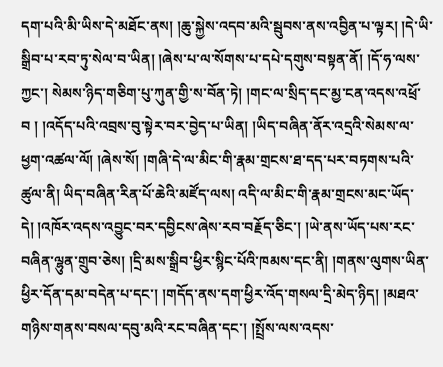དག་པའི་མི་ཡིས་དེ་མཐོང་ནས། །ཆུ་སྐྱེས་འདབ་མའི་སྦུབས་ནས་འབྱིན་པ་ལྟར། །དེ་ཡི་སྒྲིབ་པ་རབ་ཏུ་སེལ་བ་ཡིན། །ཞེས་པ་ལ་སོགས་པ་དཔེ་དགུས་བསྟན་ནོ། །དོ་ཧ་ལས་ཀྱང་། སེམས་ཉིད་གཅིག་པུ་ཀུན་གྱི་ས་བོན་ཏེ། །གང་ལ་སྲིད་དང་མྱ་ངན་འདས་འཕྲོ་བ ། །འདོད་པའི་འབྲས་བུ་སྟེར་བར་བྱེད་པ་ཡིན། །ཡིད་བཞིན་ནོར་འདྲའི་སེམས་ལ་ཕྱག་འཚལ་ལོ། །ཞེས་སོ། །གཞི་དེ་ལ་མིང་གི་རྣམ་གྲངས་ཐ་དད་པར་བཏགས་པའི་ཚུལ་ནི། ཡིད་བཞིན་རིན་པོ་ཆེའི་མཛོད་ལས། འདི་ལ་མིང་གི་རྣམ་གྲངས་མང་ཡོད་དེ། །འཁོར་འདས་འབྱུང་བར་དབྱིངས་ཞེས་རབ་བརྗོད་ཅིང་། །ཡེ་ནས་ཡོད་པས་རང་བཞིན་ལྷུན་གྲུབ་ཅེས། །དྲི་མས་སྒྲིབ་ཕྱིར་སྙིང་པོའི་ཁམས་དང་ནི། །གནས་ལུགས་ཡིན་ཕྱིར་དོན་དམ་བདེན་པ་དང་། །གདོད་ནས་དག་ཕྱིར་འོད་གསལ་དྲི་མེད་ཉིད། །མཐའ་གཉིས་གནས་བསལ་དབུ་མའི་རང་བཞིན་དང་། །སྤྲོས་ལས་འདས་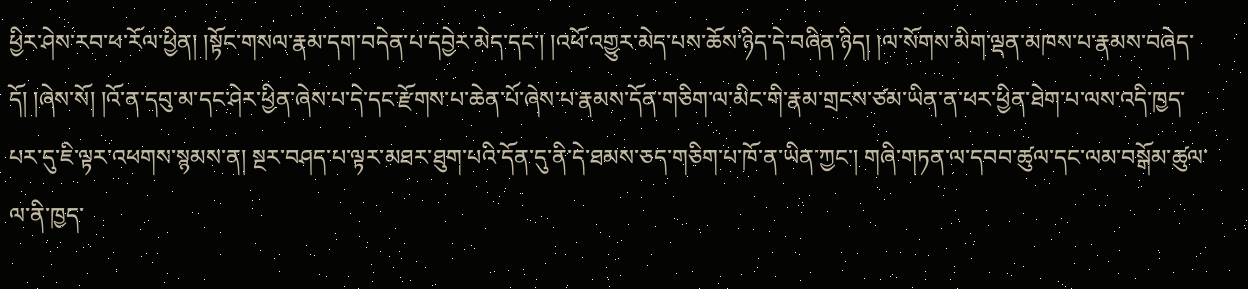ཕྱིར་ཤེས་རབ་ཕ་རོལ་ཕྱིན། །སྟོང་གསལ་རྣམ་དག་བདེན་པ་དབྱེར་མེད་དང་། །འཕོ་འགྱུར་མེད་པས་ཆོས་ཉིད་དེ་བཞིན་ཉིད། །ལ་སོགས་མིག་ལྡན་མཁས་པ་རྣམས་བཞེད་དོ། །ཞེས་སོ། །འོ་ན་དབུ་མ་དང་ཤེར་ཕྱིན་ཞེས་པ་དེ་དང་རྫོགས་པ་ཆེན་པོ་ཞེས་པ་རྣམས་དོན་གཅིག་ལ་མིང་གི་རྣམ་གྲངས་ཙམ་ཡིན་ན་ཕར་ཕྱིན་ཐེག་པ་ལས་འདི་ཁྱད་པར་དུ་ཇི་ལྟར་འཕགས་སྙམས་ན། སྔར་བཤད་པ་ལྟར་མཐར་ཐུག་པའི་དོན་དུ་ནི་དེ་ཐམས་ཅད་གཅིག་པ་ཁོ་ན་ཡིན་ཀྱང་། གཞི་གཏན་ལ་དབབ་ཚུལ་དང་ལམ་བསྒོམ་ཚུལ་ལ་ནི་ཁྱད་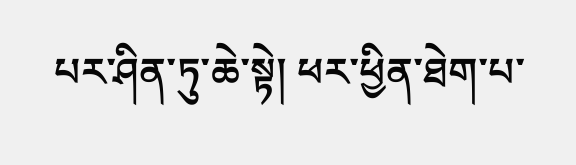པར་ཤིན་ཏུ་ཆེ་སྟེ། ཕར་ཕྱིན་ཐེག་པ་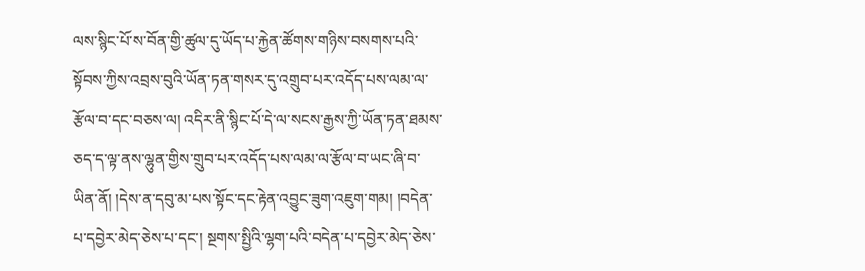ལས་སྙིང་པོ་ས་བོན་གྱི་ཚུལ་དུ་ཡོད་པ་རྐྱེན་ཚོགས་གཉིས་བསགས་པའི་སྟོབས་ཀྱིས་འབྲས་བུའི་ཡོན་ཏན་གསར་དུ་འགྲུབ་པར་འདོད་པས་ལམ་ལ་རྩོལ་བ་དང་བཅས་ལ། འདིར་ནི་སྙིང་པོ་དེ་ལ་སངས་རྒྱས་ཀྱི་ཡོན་ཏན་ཐམས་ཅད་ད་ལྟ་ནས་ལྷུན་གྱིས་གྲུབ་པར་འདོད་པས་ལམ་ལ་རྩོལ་བ་ཡང་ཞི་བ་ཡིན་ནོ། །དེས་ན་དབུ་མ་པས་སྟོང་དང་རྟེན་འབྱུང་ཟུག་འཇུག་གམ། །བདེན་པ་དབྱེར་མེད་ཅེས་པ་དང་། སྔགས་སྤྱིའི་ལྷག་པའི་བདེན་པ་དབྱེར་མེད་ཅེས་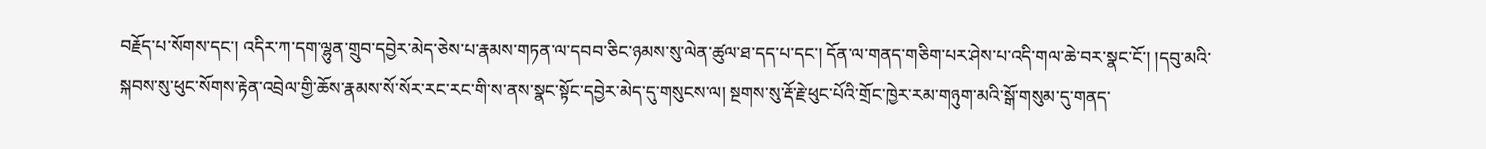བརྗོད་པ་སོགས་དང་། འདིར་ཀ་དག་ལྷུན་གྲུབ་དབྱེར་མེད་ཅེས་པ་རྣམས་གཏན་ལ་དབབ་ཅིང་ཉམས་སུ་ལེན་ཚུལ་ཐ་དད་པ་དང་། དོན་ལ་གནད་གཅིག་པར་ཤེས་པ་འདི་གལ་ཆེ་བར་སྣང་ངོ་། །དབུ་མའི་སྐབས་སུ་ཕུང་སོགས་རྟེན་འབྲེལ་གྱི་ཆོས་རྣམས་སོ་སོར་རང་རང་གི་ས་ནས་སྣང་སྟོང་དབྱེར་མེད་དུ་གསུངས་ལ། སྔགས་སུ་རྡོ་རྗེ་ཕུང་པོའི་གྲོང་ཁྱེར་རམ་གཉུག་མའི་སྒོ་གསུམ་དུ་གནད་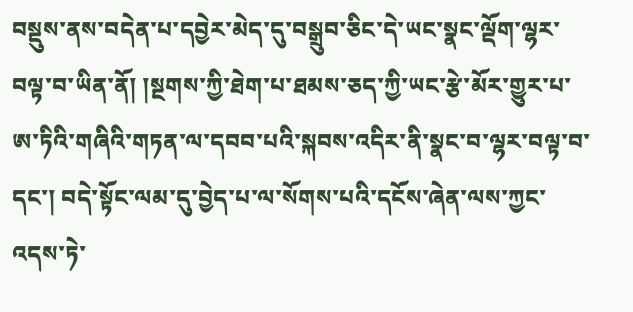བསྡུས་ནས་བདེན་པ་དབྱེར་མེད་དུ་བསྒྲུབ་ཅིང་དེ་ཡང་སྣང་ལྡོག་ལྷར་བལྟ་བ་ཡིན་ནོ། །སྔགས་ཀྱི་ཐེག་པ་ཐམས་ཅད་ཀྱི་ཡང་རྩེ་མོར་གྱུར་པ་ཨ་ཏིའི་གཞིའི་གཏན་ལ་དབབ་པའི་སྐབས་འདིར་ནི་སྣང་བ་ལྷར་བལྟ་བ་དང་། བདེ་སྟོང་ལམ་དུ་བྱེད་པ་ལ་སོགས་པའི་དངོས་ཞེན་ལས་ཀྱང་འདས་ཏེ་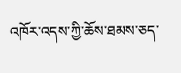འཁོར་འདས་ཀྱི་ཆོས་ཐམས་ཅད་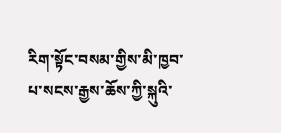རིག་སྟོང་བསམ་གྱིས་མི་ཁྱབ་པ་སངས་རྒྱས་ཆོས་ཀྱི་སྐུའི་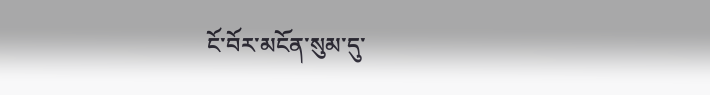ངོ་བོར་མངོན་སུམ་དུ་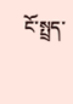ངོ་སྤྲད་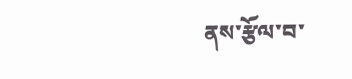ནས་རྩོལ་བ་